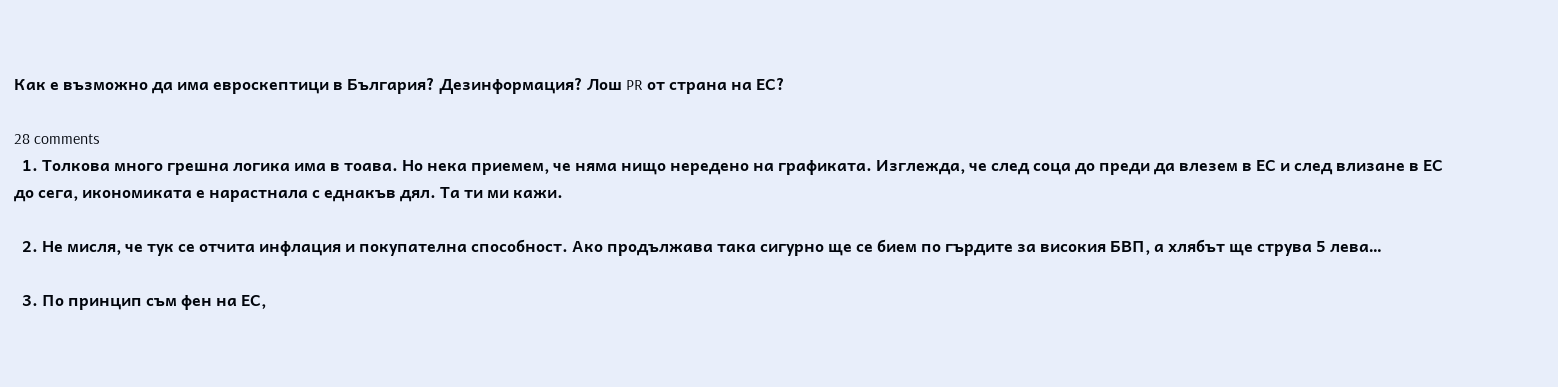Как е възможно да има евроскептици в България? Дезинформация? Лош PR от страна на ЕС?

28 comments
  1. Толкова много грешна логика има в тоава. Но нека приемем, че няма нищо нередено на графиката. Изглежда, че след соца до преди да влезем в ЕС и след влизане в ЕС до сега, икономиката е нарастнала с еднакъв дял. Та ти ми кажи.

  2. Не мисля, че тук се отчита инфлация и покупателна способност. Ако продължава така сигурно ще се бием по гърдите за високия БВП, а хлябът ще струва 5 лева…

  3. По принцип съм фен на ЕС,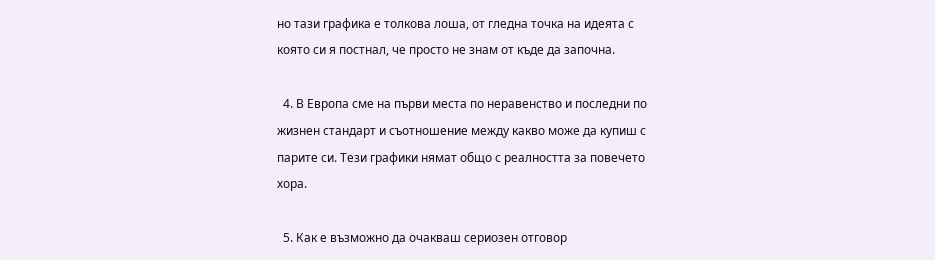но тази графика е толкова лоша, от гледна точка на идеята с която си я постнал, че просто не знам от къде да започна.

  4. В Европа сме на първи места по неравенство и последни по жизнен стандарт и съотношение между какво може да купиш с парите си. Тези графики нямат общо с реалността за повечето хора.

  5. Как е възможно да очакваш сериозен отговор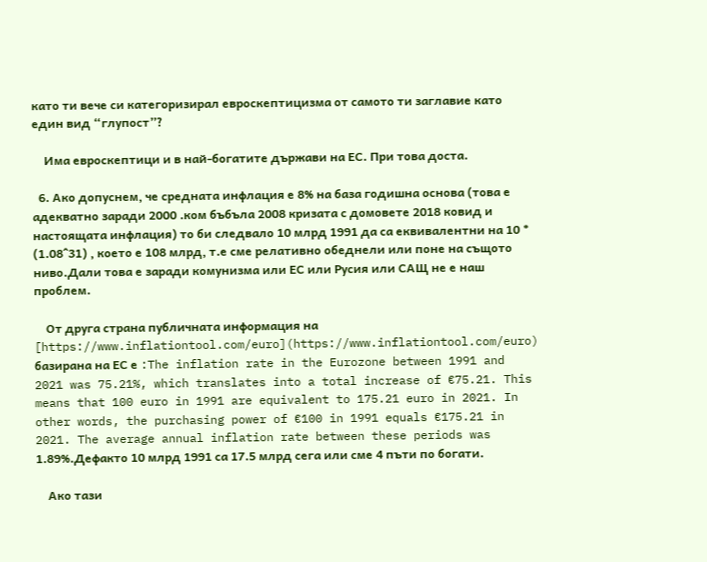като ти вече си категоризирал евроскептицизма от самото ти заглавие като един вид “глупост”?

    Има евроскептици и в най-богатите държави на ЕС. При това доста.

  6. Ако допуснем, че средната инфлация е 8% на база годишна основа (това е адекватно заради 2000 .ком бъбъла 2008 кризата с домовете 2018 ковид и настоящата инфлация) то би следвало 10 млрд 1991 да са еквивалентни на 10 * (1.08^31) , което е 108 млрд, т.е сме релативно обеднели или поне на същото ниво.Дали това е заради комунизма или ЕС или Русия или САЩ не е наш проблем.

    От друга страна публичната информация на [https://www.inflationtool.com/euro](https://www.inflationtool.com/euro) базирана на ЕС е :The inflation rate in the Eurozone between 1991 and 2021 was 75.21%, which translates into a total increase of €75.21. This means that 100 euro in 1991 are equivalent to 175.21 euro in 2021. In other words, the purchasing power of €100 in 1991 equals €175.21 in 2021. The average annual inflation rate between these periods was 1.89%.Дефакто 10 млрд 1991 са 17.5 млрд сега или сме 4 пъти по богати.

    Ако тази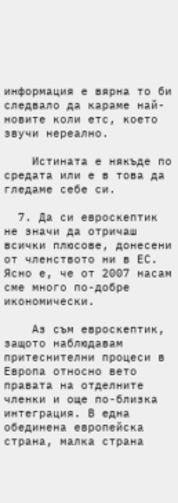информация е вярна то би следвало да караме най-новите коли етс, което звучи нереално.

    Истината е някъде по средата или е в това да гледаме себе си.

  7. Да си евроскептик не значи да отричаш всички плюсове, донесени от членството ни в ЕС. Ясно е, че от 2007 насам сме много по-добре икономически.

    Аз съм евроскептик, защото наблюдавам притеснителни процеси в Европа относно вето правата на отделните членки и още по-близка интеграция. В една обединена европейска страна, малка страна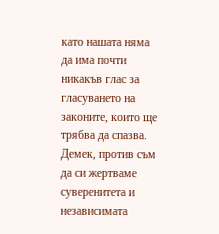като нашата няма да има почти никакъв глас за гласуването на законите, които ще трябва да спазва. Демек, против съм да си жертваме суверенитета и независимата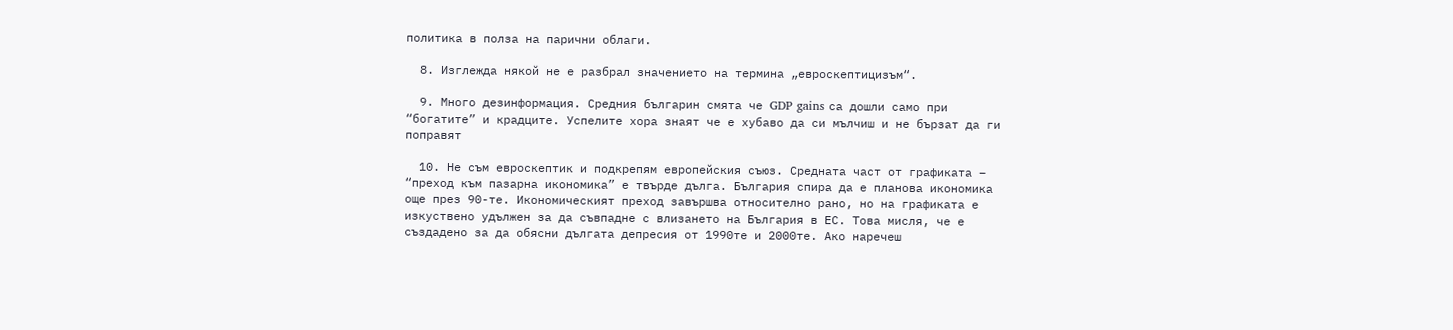политика в полза на парични облаги.

  8. Изглежда някой не е разбрал значението на термина „евроскептицизъм“.

  9. Много дезинформация. Средния българин смята че GDP gains са дошли само при “богатите” и крадците. Успелите хора знаят че е хубаво да си мълчиш и не бързат да ги поправят

  10. Не съм евроскептик и подкрепям европейския съюз. Средната част от графиката – “преход към пазарна икономика” е твърде дълга. България спира да е планова икономика още през 90-те. Икономическият преход завършва относително рано, но на графиката е изкуствено удължен за да съвпадне с влизането на България в ЕС. Това мисля, че е създадено за да обясни дългата депресия от 1990те и 2000те. Ако наречеш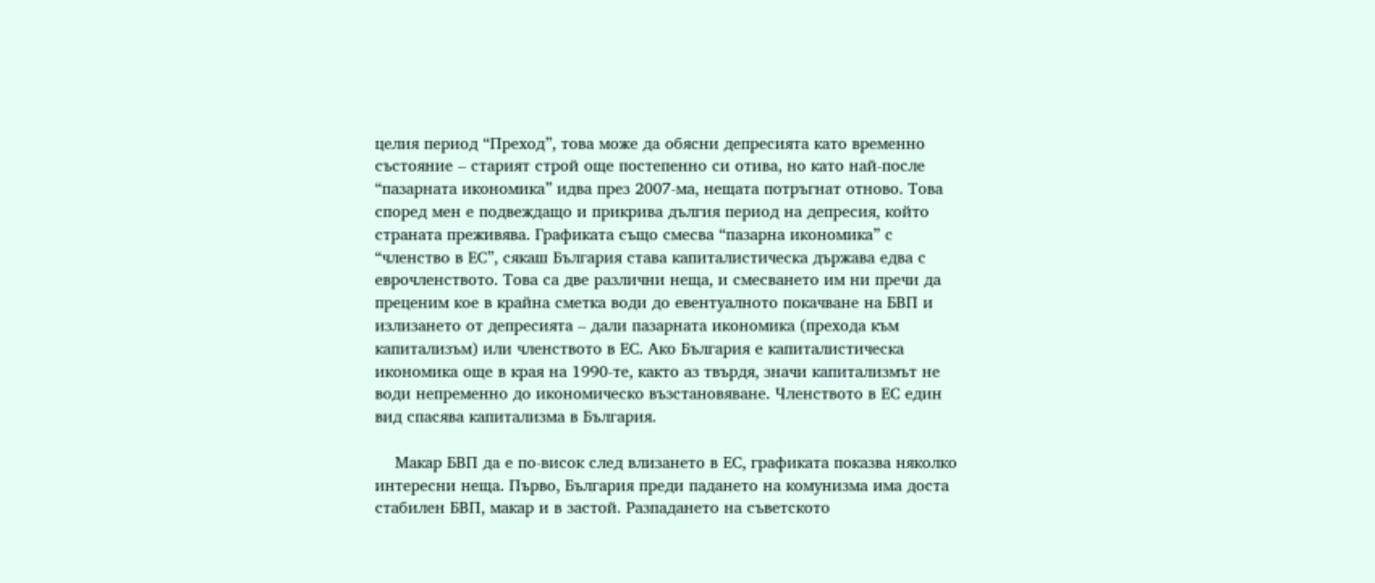целия период “Преход”, това може да обясни депресията като временно състояние – старият строй още постепенно си отива, но като най-после “пазарната икономика” идва през 2007-ма, нещата потръгнат отново. Това според мен е подвеждащо и прикрива дългия период на депресия, който страната преживява. Графиката също смесва “пазарна икономика” с “членство в ЕС”, сякаш България става капиталистическа държава едва с еврочленството. Това са две различни неща, и смесването им ни пречи да преценим кое в крайна сметка води до евентуалното покачване на БВП и излизането от депресията – дали пазарната икономика (прехода към капитализъм) или членството в ЕС. Ако България е капиталистическа икономика още в края на 1990-те, както аз твърдя, значи капитализмът не води непременно до икономическо възстановяване. Членството в ЕС един вид спасява капитализма в България.

    Макар БВП да е по-висок след влизането в ЕС, графиката показва няколко интересни неща. Първо, България преди падането на комунизма има доста стабилен БВП, макар и в застой. Разпадането на съветското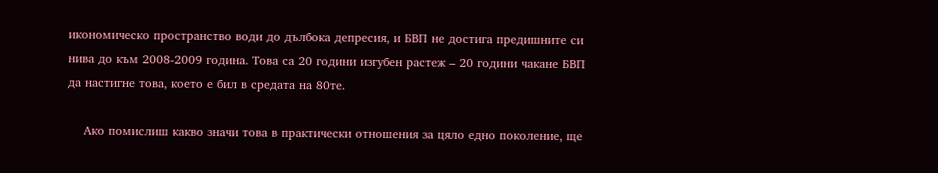икономическо пространство води до дълбока депресия, и БВП не достига предишните си нива до към 2008-2009 година. Това са 20 години изгубен растеж – 20 години чакане БВП да настигне това, което е бил в средата на 80те.

    Ако помислиш какво значи това в практически отношения за цяло едно поколение, ще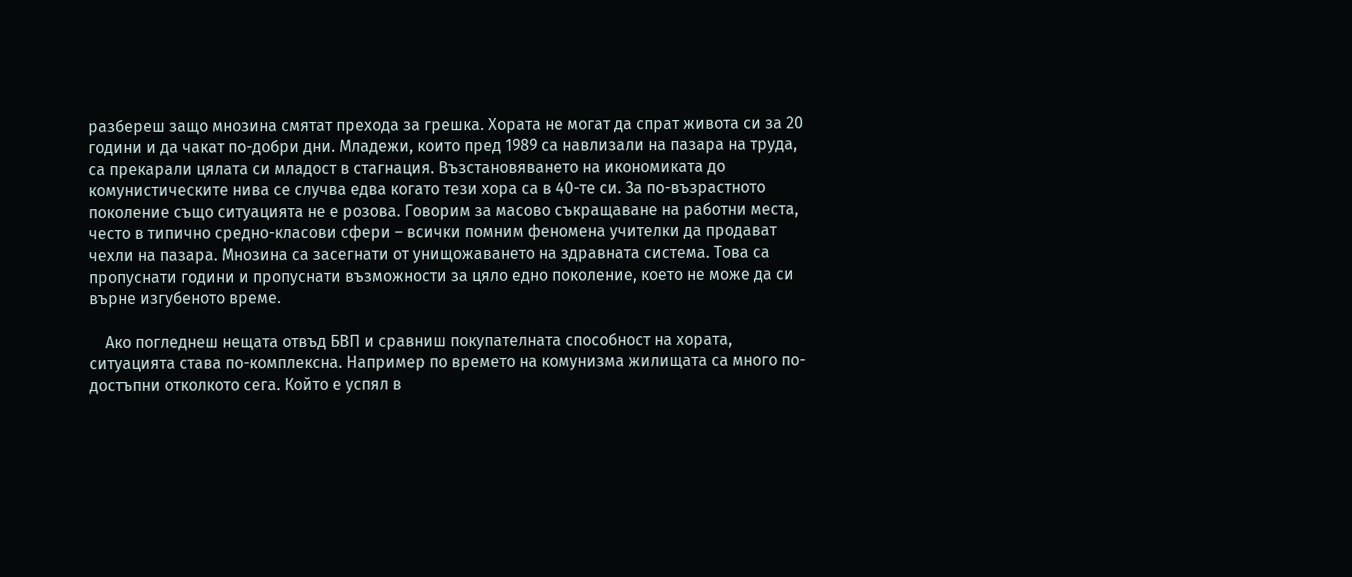разбереш защо мнозина смятат прехода за грешка. Хората не могат да спрат живота си за 20 години и да чакат по-добри дни. Младежи, които пред 1989 са навлизали на пазара на труда, са прекарали цялата си младост в стагнация. Възстановяването на икономиката до комунистическите нива се случва едва когато тези хора са в 40-те си. За по-възрастното поколение също ситуацията не е розова. Говорим за масово съкращаване на работни места, често в типично средно-класови сфери – всички помним феномена учителки да продават чехли на пазара. Мнозина са засегнати от унищожаването на здравната система. Това са пропуснати години и пропуснати възможности за цяло едно поколение, което не може да си върне изгубеното време.

    Ако погледнеш нещата отвъд БВП и сравниш покупателната способност на хората, ситуацията става по-комплексна. Например по времето на комунизма жилищата са много по-достъпни отколкото сега. Който е успял в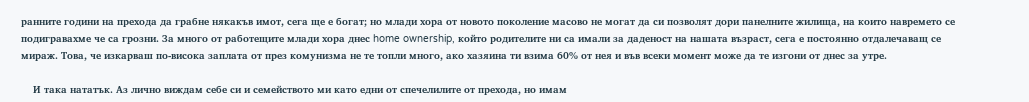ранните години на прехода да грабне някакъв имот, сега ще е богат; но млади хора от новото поколение масово не могат да си позволят дори панелните жилища, на които навремето се подигравахме че са грозни. За много от работещите млади хора днес home ownership, който родителите ни са имали за даденост на нашата възраст, сега е постоянно отдалечаващ се мираж. Това, че изкарваш по-висока заплата от през комунизма не те топли много, ако хазяина ти взима 60% от нея и във всеки момент може да те изгони от днес за утре.

    И така нататък. Аз лично виждам себе си и семейството ми като едни от спечелилите от прехода, но имам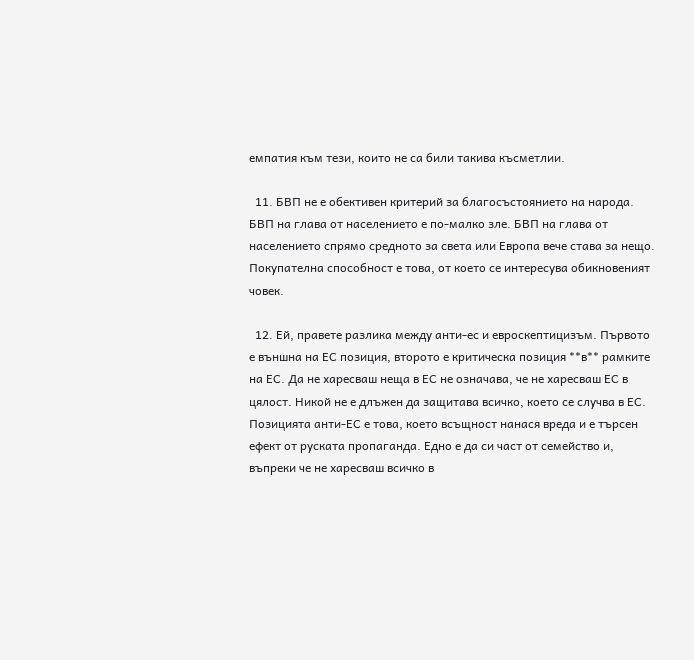емпатия към тези, които не са били такива късметлии.

  11. БВП не е обективен критерий за благосъстоянието на народа. БВП на глава от населението е по-малко зле. БВП на глава от населението спрямо средното за света или Европа вече става за нещо. Покупателна способност е това, от което се интересува обикновеният човек.

  12. Ей, правете разлика между анти-ес и евроскептицизъм. Първото е външна на ЕС позиция, второто е критическа позиция **в** рамките на ЕС. Да не харесваш неща в ЕС не означава, че не харесваш ЕС в цялост. Никой не е длъжен да защитава всичко, което се случва в ЕС. Позицията анти-ЕС е това, което всъщност нанася вреда и е търсен ефект от руската пропаганда. Едно е да си част от семейство и, въпреки че не харесваш всичко в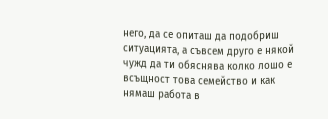него, да се опиташ да подобриш ситуацията, а съвсем друго е някой чужд да ти обяснява колко лошо е всъщност това семейство и как нямаш работа в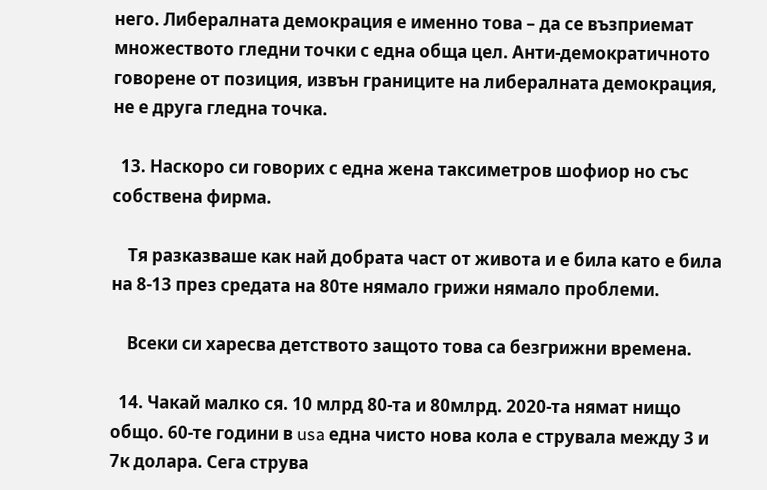него. Либералната демокрация е именно това – да се възприемат множеството гледни точки с една обща цел. Анти-демократичното говорене от позиция, извън границите на либералната демокрация, не е друга гледна точка.

  13. Наскоро си говорих с една жена таксиметров шофиор но със собствена фирма.

    Тя разказваше как най добрата част от живота и е била като е била на 8-13 през средата на 80те нямало грижи нямало проблеми.

    Всеки си харесва детството защото това са безгрижни времена.

  14. Чакай малко ся. 10 млрд 80-та и 80млрд. 2020-та нямат нищо общо. 60-те години в usa една чисто нова кола е струвала между 3 и 7к долара. Сега струва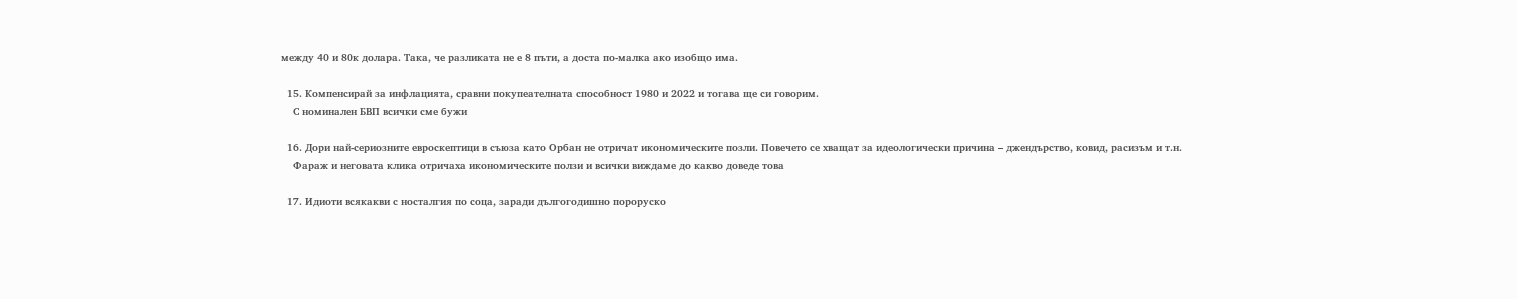между 40 и 80к долара. Така, че разликата не е 8 пъти, а доста по-малка ако изобщо има.

  15. Компенсирай за инфлацията, сравни покупеателната способност 1980 и 2022 и тогава ще си говорим.
    С номинален БВП всички сме бужи

  16. Дори най-сериозните евроскептици в съюза като Орбан не отричат икономическите позли. Повечето се хващат за идеологически причина – джендърство, ковид, расизъм и т.н.
    Фараж и неговата клика отричаха икономическите ползи и всички виждаме до какво доведе това

  17. Идиоти всякакви с носталгия по соца, заради дългогодишно пороруско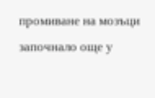промиване на мозъци започнало още у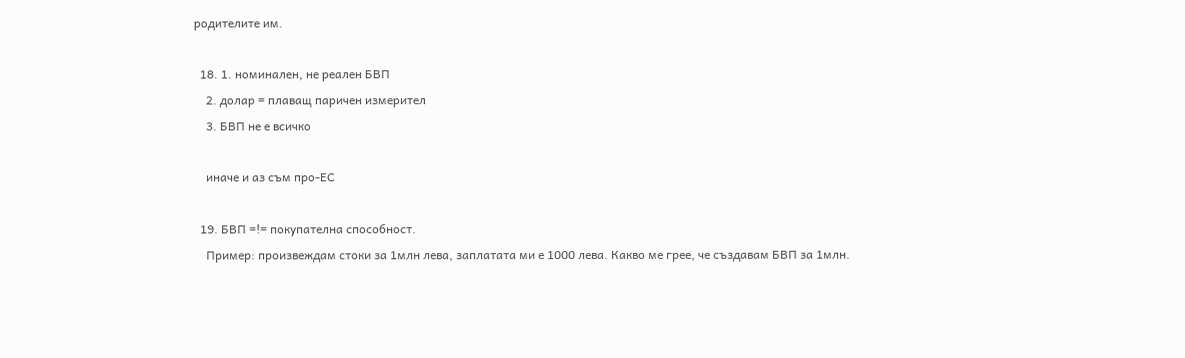родителите им.

  18. 1. номинален, не реален БВП
    2. долар = плаващ паричен измерител
    3. БВП не е всичко

    иначе и аз съм про-ЕС

  19. БВП =!= покупателна способност.
    Пример: произвеждам стоки за 1млн лева, заплатата ми е 1000 лева. Какво ме грее, че създавам БВП за 1млн.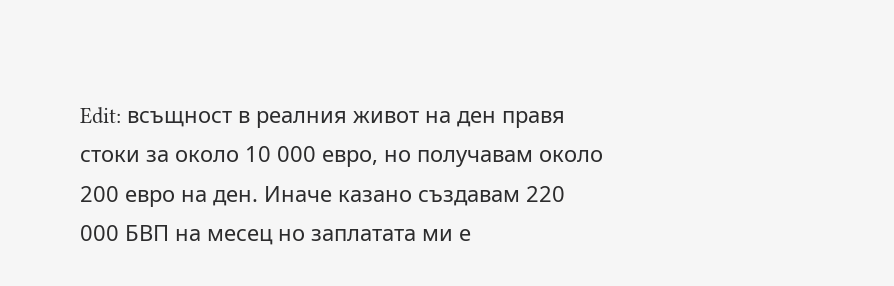Edit: всъщност в реалния живот на ден правя стоки за около 10 000 евро, но получавам около 200 евро на ден. Иначе казано създавам 220 000 БВП на месец но заплатата ми е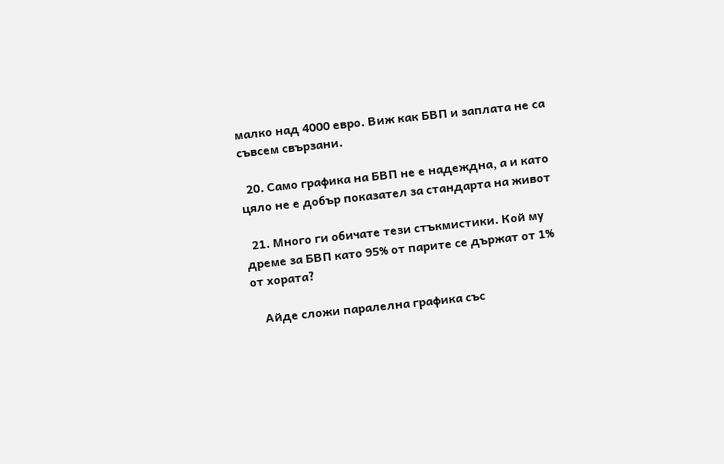малко над 4000 евро. Виж как БВП и заплата не са съвсем свързани.

  20. Само графика на БВП не е надеждна, а и като цяло не е добър показател за стандарта на живот

  21. Много ги обичате тези стъкмистики. Кой му дреме за БВП като 95% от парите се държат от 1% от хората?

    Айде сложи паралелна графика със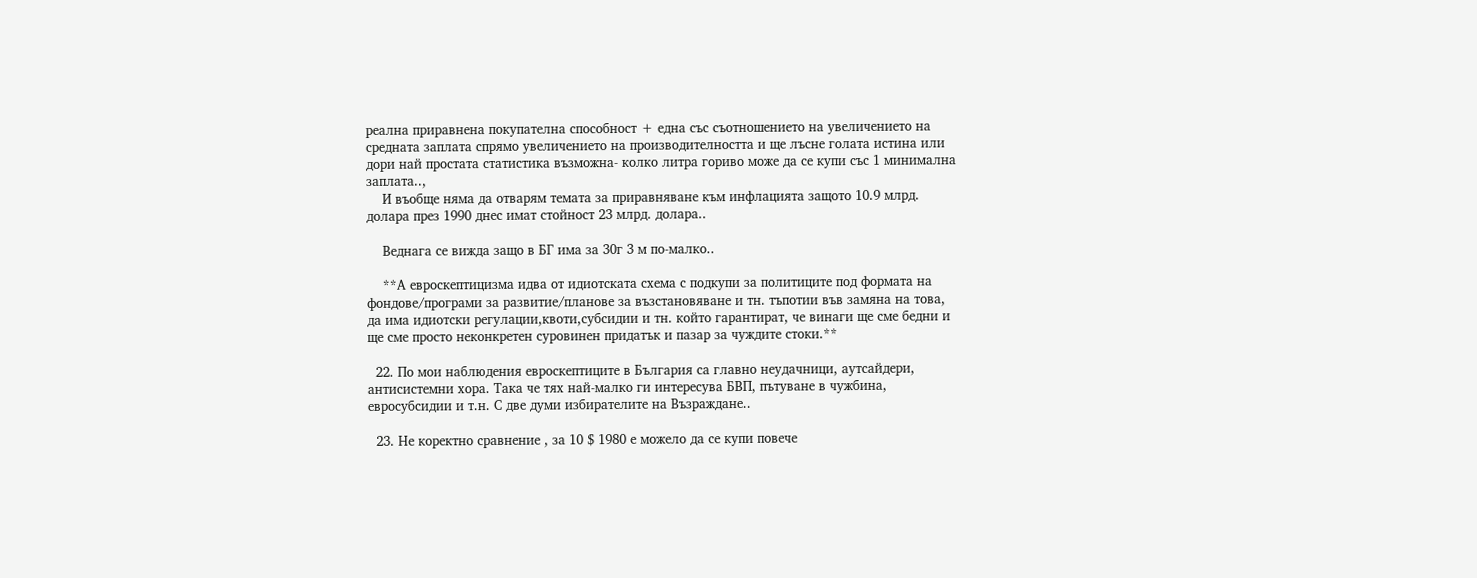реална приравнена покупателна способност + една със съотношението на увеличението на средната заплата спрямо увеличението на производителността и ще лъсне голата истина или дори най простата статистика възможна- колко литра гориво може да се купи със 1 минимална заплата..,
    И въобще няма да отварям темата за приравняване към инфлацията защото 10.9 млрд. долара през 1990 днес имат стойност 23 млрд. долара..

    Веднага се вижда защо в БГ има за 30г 3 м по-малко..

    **А евроскептицизма идва от идиотската схема с подкупи за политиците под формата на фондове/програми за развитие/планове за възстановяване и тн. тъпотии във замяна на това, да има идиотски регулации,квоти,субсидии и тн. който гарантират, че винаги ще сме бедни и ще сме просто неконкретен суровинен придатък и пазар за чуждите стоки.**

  22. По мои наблюдения евроскептиците в България са главно неудачници, аутсайдери, антисистемни хора. Така че тях най-малко ги интересува БВП, пътуване в чужбина, евросубсидии и т.н. С две думи избирателите на Възраждане..

  23. Не коректно сравнение , за 10 $ 1980 е можело да се купи повече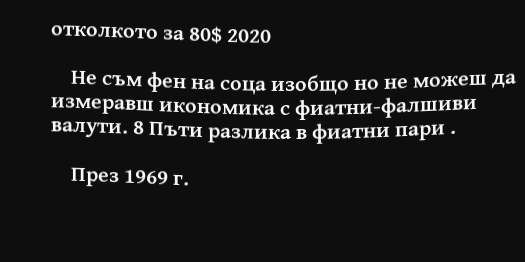отколкото за 80$ 2020

    Не съм фен на соца изобщо но не можеш да измеравш икономика с фиатни-фалшиви валути. 8 Пъти разлика в фиатни пари .

    През 1969 г.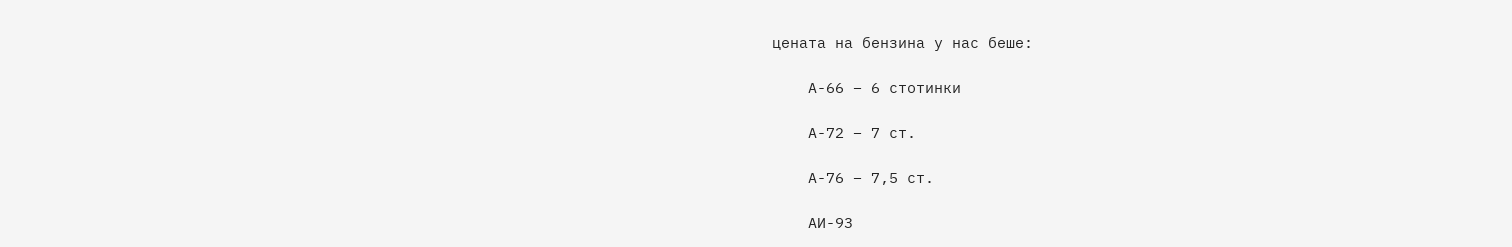цената на бензина у нас беше:

    А-66 – 6 стотинки

    А-72 – 7 ст.

    А-76 – 7,5 ст.

    АИ-93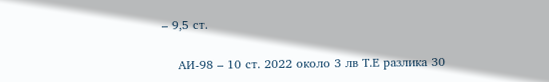– 9,5 ст.

    АИ-98 – 10 ст. 2022 около 3 лв Т.Е разлика 30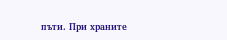пъти. При храните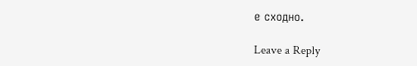е сходно.

Leave a Reply